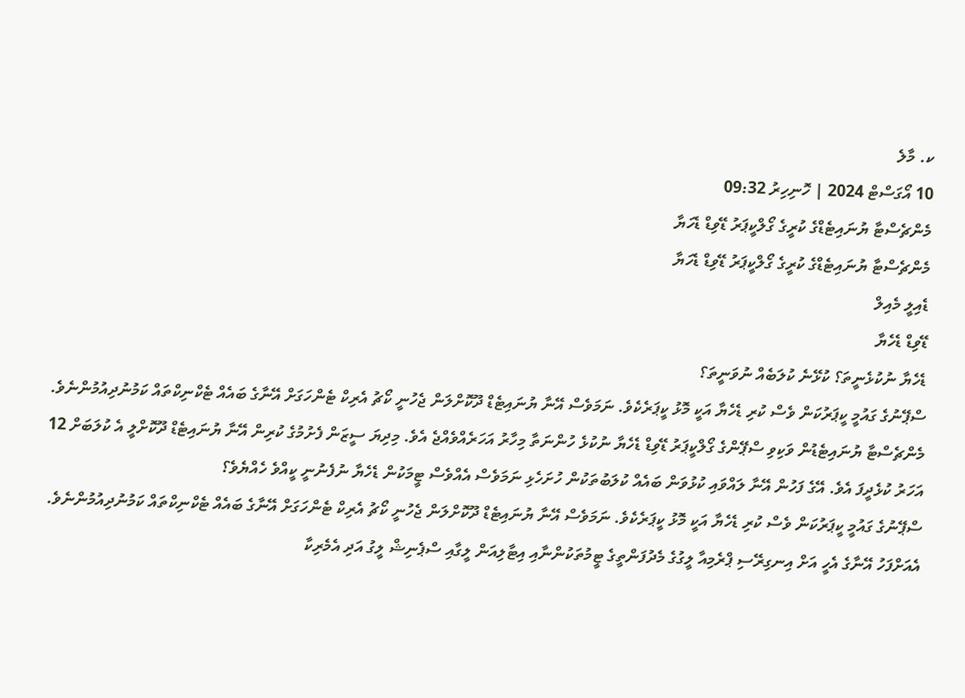ކ. މާލެ
10 އޯގަސްޓް 2024 | ހޮނިހިރު 09:32
މެންޗެސްޓާ ޔުނައިޓެޑްގެ ކުރީގެ ގޯލްކީޕަރު ޑޭވިޑް ޑެހަޔާ
މެންޗެސްޓާ ޔުނައިޓެޑްގެ ކުރީގެ ގޯލްކީޕަރު ޑޭވިޑް ޑެހަޔާ
ޑެއިލީ މެއިލް
ޑޭވިޑް ޑެހެޔާ
ޑެހެޔާ ނުކުޅެނީތަ؟ ކުޅޭނެ ކުލަބެއް ނުވަނީތަ؟
ސްޕޭނުގެ ގައުމީ ކީޕަރުކަން ވެސް ކުރި ޑެހެޔާ އަކީ މޮޅު ކީޕަރެކެވެ. ނަމަވެސް އޭނާ ޔުނައިޓެޑް ދޫކޮށްލަން ޖެހުނީ ކޯޗު އެރިކް ޓެންހަގަށް އޭނާގެ ބައެއް ޓެކްނިކްތައް ކަމުނުދިއުމުންނެވެ.
މެންޗެސްޓާ ޔުނައިޓެޑުން ވަކިވި ސްޕޭންގެ ގޯލްކީޕަރު ޑޭވިޑް ޑެހެޔާ ނުކުޅެ ހުންނަތާ މިހާރު އަހަރެއްވެއްޖެ އެވެ. މިދިޔަ ސީޒަން ފެށުމުގެ ކުރިން އޭނާ ޔުނައިޓެޑް ދޫކޮށްލީ އެ ކުލަބަށް 12 އަހަރު ކުޅެދީފަ އެވެ. އޭގެ ފަހުން އޭނާ ލައްވައި ކުޅުވަން ބައެއް ކުލަބުތަކުން ހުށަހެޅި ނަމަވެސް އެއްވެސް ޓީމަކުން ޑެހެޔާ ނުފެނުނީ ކީއްވެ ހެއްޔެވެ؟
ސްޕޭނުގެ ގައުމީ ކީޕަރުކަން ވެސް ކުރި ޑެހެޔާ އަކީ މޮޅު ކީޕަރެކެވެ. ނަމަވެސް އޭނާ ޔުނައިޓެޑް ދޫކޮށްލަން ޖެހުނީ ކޯޗު އެރިކް ޓެންހަގަށް އޭނާގެ ބައެއް ޓެކްނިކްތައް ކަމުނުދިއުމުންނެވެ. އެއަށްފަހު އޭނާގެ އެހީ އަށް އިނގިރޭސި ޕްރެމިއާ ލީގުގެ މެދުފަންތީގެ ޓީމުތަކުންނާއި އިޓާލިއަން ލީގާއި ސްޕެނިޝް ލީގު އަދި އެމެރިކާ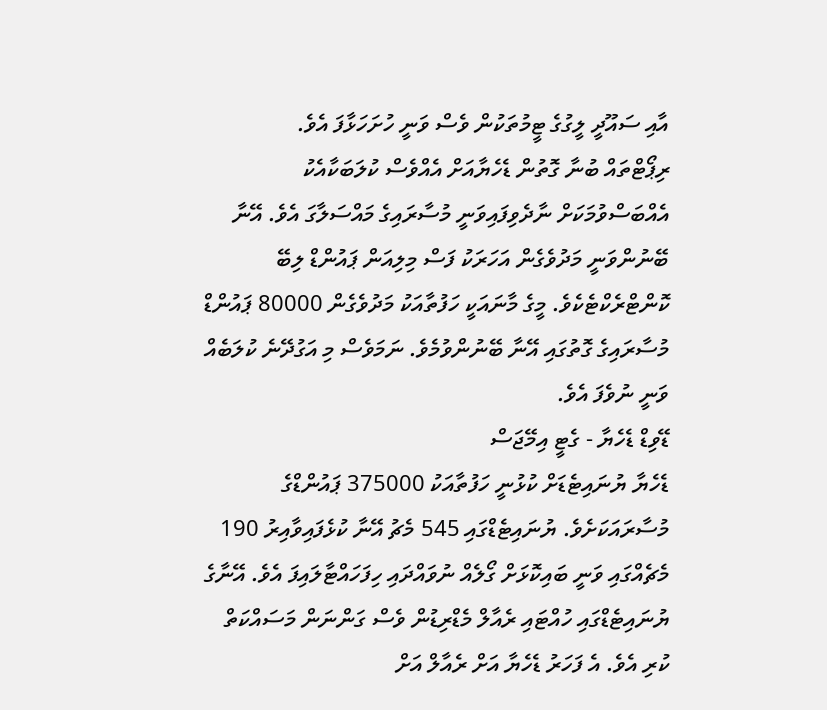އާއި ސައޫދީ ލީގުގެ ޓީމުތަކުން ވެސް ވަނީ ހުށަހަޅާފަ އެވެ.
ރިޕޯޓްތައް ބުނާ ގޮތުން ޑެހެޔާއަށް އެއްވެސް ކުލަބަކާއެކު އެއްބަސްވުމަކަށް ނާދެވިފައިވަނީ މުސާރައިގެ މައްސަލާގަ އެވެ. އޭނާ ބޭނުންވަނީ މަދުވެގެން އަހަރަކު ފަސް މިލިއަން ޕައުންޑް ލިބޭ ކޮންޓްރެކްޓެކެވެ. މީގެ މާނައަކީ ހަފުތާއަކު މަދުވެގެން 80000 ޕައުންޑް މުސާރައިގެ ގޮތުގައި އޭނާ ބޭނުންވުމެވެ. ނަމަވެސް މި އަގުދޭނެ ކުލަބެއް ވަނީ ނުވެފަ އެވެ.
ޑޭވިޑް ޑެހެޔާ - ގެޓީ އިމޭޖަސް
ޑެހެޔާ ޔުނައިޓެޑަށް ކުޅުނީ ހަފުތާއަކު 375000 ޕައުންޑްގެ މުސާރައަކަށެވެ. ޔުނައިޓެޑްގައި 545 މެޗު އޭނާ ކުޅެފައިވާއިރު 190 މެޗެއްގައި ވަނީ ބައިކޮޅަށް ގޯލެއް ނުވައްދައި ހިފަހައްޓާލައިފަ އެވެ. އޭނާގެ ޔުނައިޓެޑްގައި ހުއްޓައި ރެއާލް މެޑްރިޑުން ވެސް ގަންނަން މަސައްކަތް ކުރި އެވެ. އެ ފަހަރު ޑެހެޔާ އަށް ރެއާލް އަށް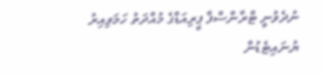ނުދެވުނީ ޓްރާންސްފާ ޕީރިއަޑްގެ މުއްދަތު ހަމަވިއިރު ޔުނައިޓެޑުން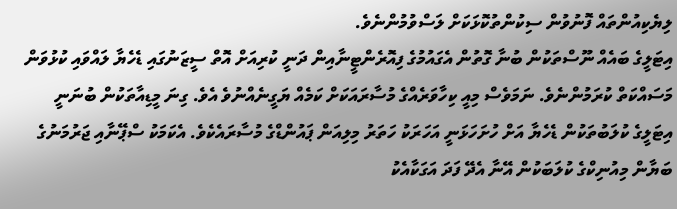ލިޔެކިއުންތައް ފޮނުވުން ސިކުންތުކޮޅަކަށް ލަސްވުމުންނެވެ.
އިޓަލީގެ ބައެއް ނޫސްތަކުން ބުނާ ގޮތުން އެގައުމުގެ ފިއޮރެންޓީނާއިން ދަނީ ކުރިއަށް އޮތް ސީޒަނުގައި ޑެހެޔާ ލައްވައި ކުޅުވަން މަސައްކަތް ކުރަމުންނެވެ. ނަމަވެސް މިއީ ކިހާވަރެއްގެ މުސާރައަކަށް ކަމެއް ޔަގީނެއްނުވެ އެވެ. ގިނަ މީޑިއާތަކުން ބުނަނީ އިޓަލީގެ ކުލަބުތަކުން ޑެހެޔާ އަށް ހުށަހަޅަނީ އަހަރަކު ހަތަރު މިލިއަން ޕައުންޑްގެ މުސާރައެކެވެ. އެކަމަކު ސްޕޭނާއި ޖަރުމަނުގެ ބަޔާން މިއުނިކްގެ ކުލަބަކުން އޭނާ އެދޭ ފަދަ އަގަކާއެކު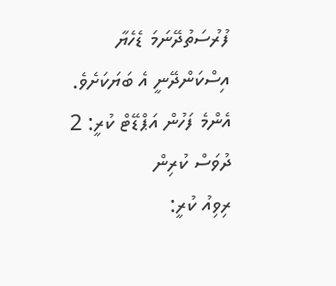ފުރުސަތުދޭނަމަ ޑެހެޔާ އިސްކަންދޭނީ އެ ބަޔަކަށެވެ.
އެންމެ ފަހުން އަޕްޑޭޓް ކުރީ: 2 ދުވަސް ކުރިން
ރިވިއު ކުރީ: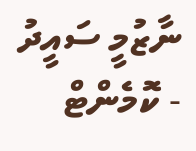ނާޒުމީ ސައީދު
- ކޮމެންޓް